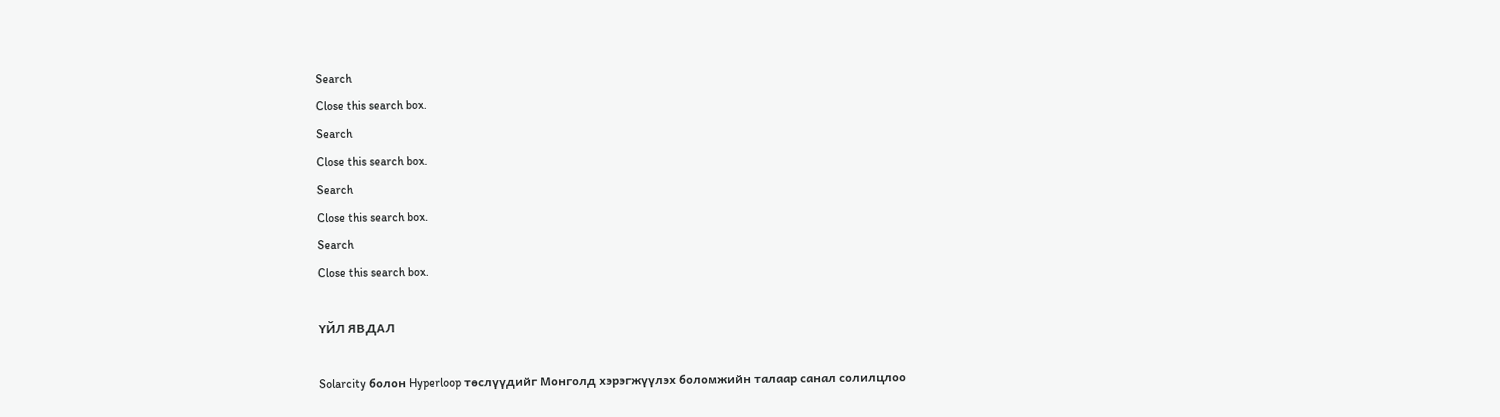Search
Close this search box.
Search
Close this search box.
Search
Close this search box.
Search
Close this search box.

ҮЙЛ ЯВДАЛ

Solarcity болон Hyperloop төслүүдийг Монголд хэрэгжүүлэх боломжийн талаар санал солилцлоо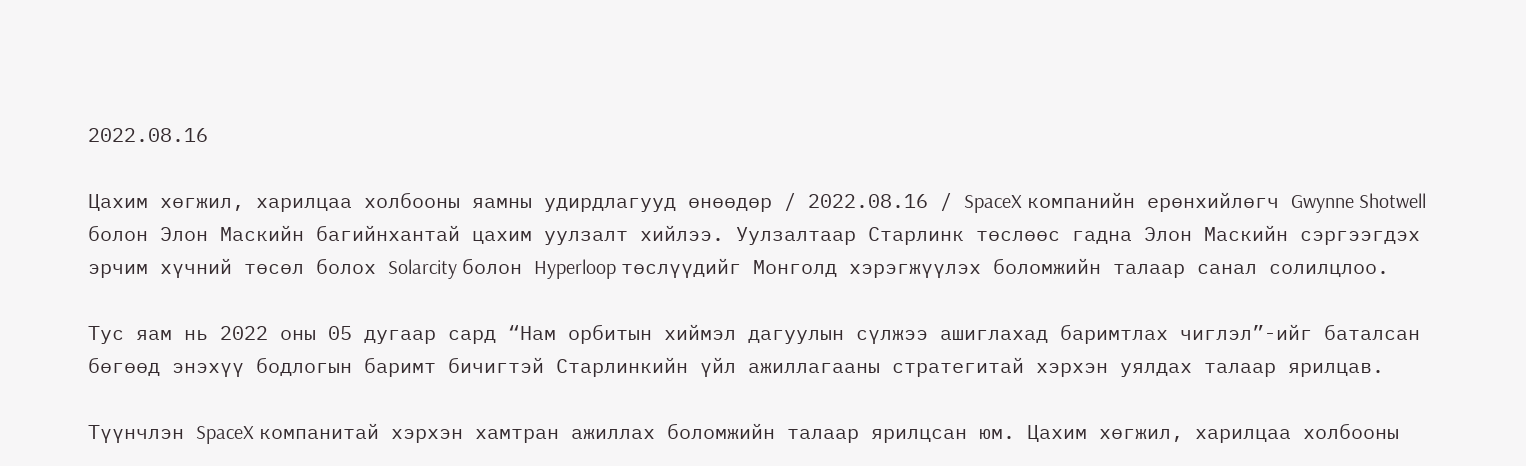2022.08.16

Цахим хөгжил, харилцаа холбооны яамны удирдлагууд өнөөдөр / 2022.08.16 / SpaceX компанийн ерөнхийлөгч Gwynne Shotwell болон Элон Маскийн багийнхантай цахим уулзалт хийлээ. Уулзалтаар Старлинк төслөөс гадна Элон Маскийн сэргээгдэх эрчим хүчний төсөл болох Solarcity болон Hyperloop төслүүдийг Монголд хэрэгжүүлэх боломжийн талаар санал солилцлоо.

Тус яам нь 2022 оны 05 дугаар сард “Нам орбитын хиймэл дагуулын сүлжээ ашиглахад баримтлах чиглэл”-ийг баталсан бөгөөд энэхүү бодлогын баримт бичигтэй Старлинкийн үйл ажиллагааны стратегитай хэрхэн уялдах талаар ярилцав.

Түүнчлэн SpaceX компанитай хэрхэн хамтран ажиллах боломжийн талаар ярилцсан юм. Цахим хөгжил, харилцаа холбооны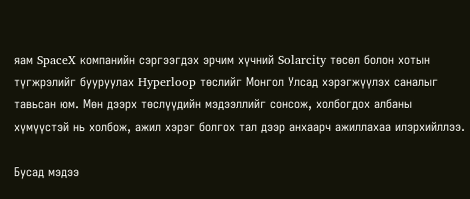яам SpaceX компанийн сэргээгдэх эрчим хүчний Solarcity төсөл болон хотын түгжрэлийг бууруулах Hyperloop төслийг Монгол Улсад хэрэгжүүлэх саналыг тавьсан юм. Мөн дээрх төслүүдийн мэдээллийг сонсож, холбогдох албаны хүмүүстэй нь холбож, ажил хэрэг болгох тал дээр анхаарч ажиллахаа илэрхийллээ.

Бусад мэдээ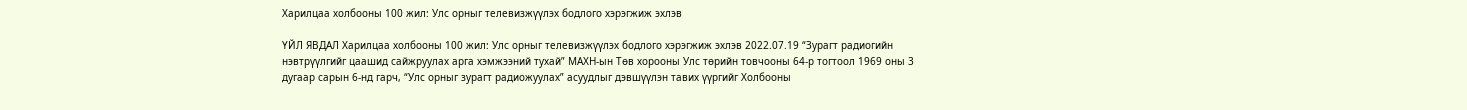Харилцаа холбооны 100 жил: Улс орныг телевизжүүлэх бодлого хэрэгжиж эхлэв

ҮЙЛ ЯВДАЛ Харилцаа холбооны 100 жил: Улс орныг телевизжүүлэх бодлого хэрэгжиж эхлэв 2022.07.19 “Зурагт радиогийн нэвтрүүлгийг цаашид сайжруулах арга хэмжээний тухай” МАХН-ын Төв хорооны Улс төрийн товчооны 64-р тогтоол 1969 оны 3 дугаар сарын 6-нд гарч, “Улс орныг зурагт радиожуулах” асуудлыг дэвшүүлэн тавих үүргийг Холбооны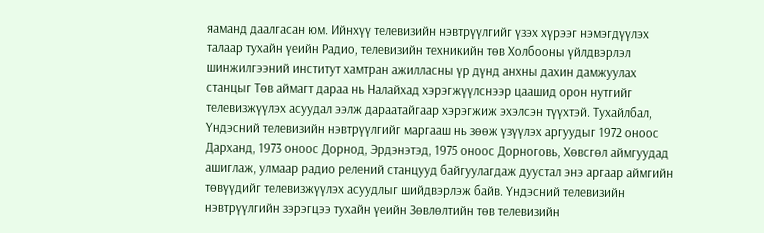яаманд даалгасан юм. Ийнхүү телевизийн нэвтрүүлгийг үзэх хүрээг нэмэгдүүлэх талаар тухайн үеийн Радио, телевизийн техникийн төв Холбооны үйлдвэрлэл шинжилгээний институт хамтран ажилласны үр дүнд анхны дахин дамжуулах станцыг Төв аймагт дараа нь Налайхад хэрэгжүүлснээр цаашид орон нутгийг телевизжүүлэх асуудал ээлж дараатайгаар хэрэгжиж эхэлсэн түүхтэй. Тухайлбал, Үндэсний телевизийн нэвтрүүлгийг маргааш нь зөөж үзүүлэх аргуудыг 1972 оноос Дарханд, 1973 оноос Дорнод, Эрдэнэтэд, 1975 оноос Дорноговь, Хөвсгөл аймгуудад ашиглаж, улмаар радио релений станцууд байгуулагдаж дуустал энэ аргаар аймгийн төвүүдийг телевизжүүлэх асуудлыг шийдвэрлэж байв. Үндэсний телевизийн нэвтрүүлгийн зэрэгцээ тухайн үеийн Зөвлөлтийн төв телевизийн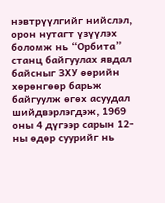нэвтрүүлгийг нийслэл, орон нутагт үзүүлэх боломж нь “Орбита” станц байгуулах явдал байсныг ЗХУ өөрийн хөрөнгөөр барьж байгуулж өгөх асуудал шийдвэрлэгдэж, 1969 оны 4 дүгээр сарын 12-ны өдөр суурийг нь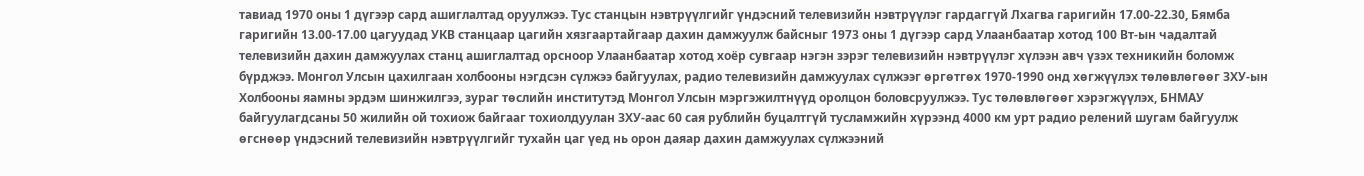тавиад 1970 оны 1 дүгээр сард ашиглалтад оруулжээ. Тус станцын нэвтрүүлгийг үндэсний телевизийн нэвтрүүлэг гардаггүй Лхагва гаригийн 17.00-22.30, Бямба гаригийн 13.00-17.00 цагуудад УКВ станцаар цагийн хязгаартайгаар дахин дамжуулж байсныг 1973 оны 1 дүгээр сард Улаанбаатар хотод 100 Вт-ын чадалтай телевизийн дахин дамжуулах станц ашиглалтад орсноор Улаанбаатар хотод хоёр сувгаар нэгэн зэрэг телевизийн нэвтрүүлэг хүлээн авч үзэх техникийн боломж бүрджээ. Монгол Улсын цахилгаан холбооны нэгдсэн сүлжээ байгуулах, радио телевизийн дамжуулах сүлжээг өргөтгөх 1970-1990 онд хөгжүүлэх төлөвлөгөөг ЗХУ-ын Холбооны яамны эрдэм шинжилгээ, зураг төслийн институтэд Монгол Улсын мэргэжилтнүүд оролцон боловсруулжээ. Тус төлөвлөгөөг хэрэгжүүлэх, БНМАУ байгуулагдсаны 50 жилийн ой тохиож байгааг тохиолдуулан ЗХУ-аас 60 сая рублийн буцалтгүй тусламжийн хүрээнд 4000 км урт радио релений шугам байгуулж өгснөөр үндэсний телевизийн нэвтрүүлгийг тухайн цаг үед нь орон даяар дахин дамжуулах сүлжээний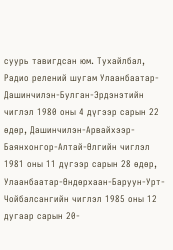суурь тавигдсан юм. Тухайлбал, Радио релений шугам Улаанбаатар-Дашинчилэн-Булган-Эрдэнэтийн чиглэл 1980 оны 4 дүгээр сарын 22 өдөр, Дашинчилэн-Арвайхээр-Баянхонгор-Алтай-Өлгийн чиглэл 1981 оны 11 дүгээр сарын 28 өдөр, Улаанбаатар-Өндөрхаан-Баруун-Урт-Чойбалсангийн чиглэл 1985 оны 12 дугаар сарын 20-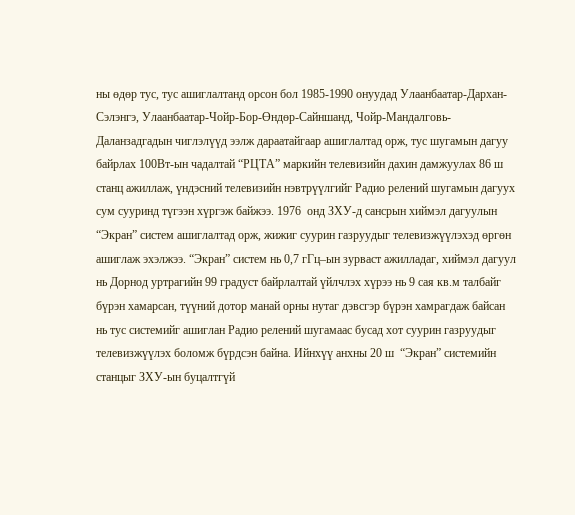ны өдөр тус, тус ашиглалтанд орсон бол 1985-1990 онуудад Улаанбаатар-Дархан-Сэлэнгэ, Улаанбаатар-Чойр-Бор-Өндөр-Сайншанд, Чойр-Мандалговь-Даланзадгадын чиглэлүүд ээлж дараатайгаар ашиглалтад орж, тус шугамын дагуу байрлах 100Вт-ын чадалтай “РЦТА” маркийн телевизийн дахин дамжуулах 86 ш станц ажиллаж, үндэсний телевизийн нэвтрүүлгийг Радио релений шугамын дагуух сум сууринд түгээн хүргэж байжээ. 1976  онд ЗХУ-д сансрын хиймэл дагуулын “Экран” систем ашиглалтад орж, жижиг суурин газруудыг телевизжүүлэхэд өргөн ашиглаж эхэлжээ. “Экран” систем нь 0,7 гГц–ын зурваст ажилладаг, хиймэл дагуул нь Дорнод уртрагийн 99 градуст байрлалтай үйлчлэх хүрээ нь 9 сая кв.м талбайг бүрэн хамарсан, түүний дотор манай орны нутаг дэвсгэр бүрэн хамрагдаж байсан нь тус системийг ашиглан Радио релений шугамаас бусад хот суурин газруудыг телевизжүүлэх боломж бүрдсэн байна. Ийнхүү анхны 20 ш  “Экран” системийн станцыг ЗХУ-ын буцалтгүй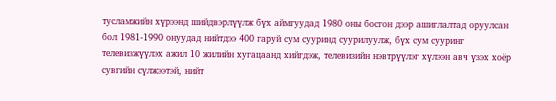тусламжийн хүрээнд шийдвэрлүүлж бүх аймгуудад 1980 оны босгон дээр ашиглалтад оруулсан бол 1981-1990 онуудад нийтдээ 400 гаруй сум сууринд суурилуулж, бүх сум сууринг телевизжүүлэх ажил 10 жилийн хугацаанд хийгдэж, телевизийн нэвтрүүлэг хүлээн авч үзэх хоёр сувгийн сүлжээтэй, нийт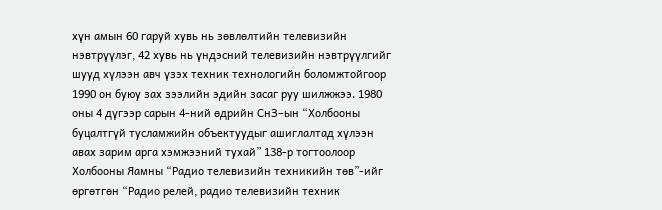хүн амын 60 гаруй хувь нь зөвлөлтийн телевизийн нэвтрүүлэг, 42 хувь нь үндэсний телевизийн нэвтрүүлгийг шууд хүлээн авч үзэх техник технологийн боломжтойгоор 1990 он буюу зах зээлийн эдийн засаг руу шилжжээ. 1980 оны 4 дүгээр сарын 4-ний өдрийн СнЗ–ын “Холбооны буцалтгүй тусламжийн объектуудыг ашиглалтад хүлээн авах зарим арга хэмжээний тухай” 138-р тогтоолоор Холбооны Яамны “Радио телевизийн техникийн төв”-ийг өргөтгөн “Радио релей, радио телевизийн техник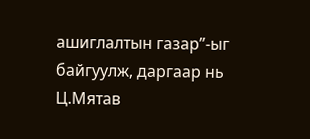ашиглалтын газар”-ыг байгуулж, даргаар нь Ц.Мятав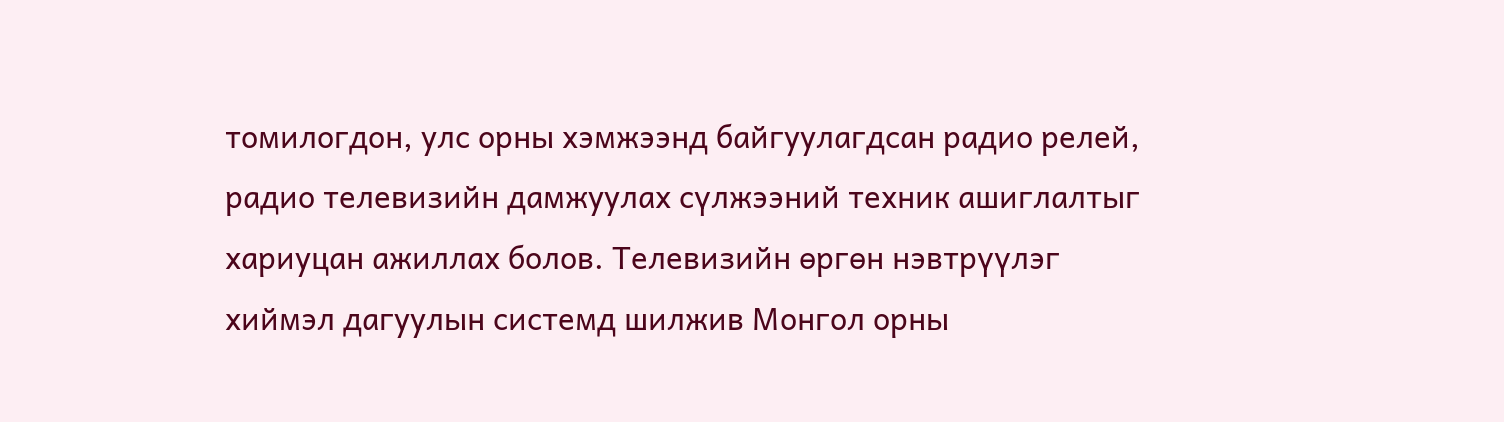томилогдон, улс орны хэмжээнд байгуулагдсан радио релей, радио телевизийн дамжуулах сүлжээний техник ашиглалтыг хариуцан ажиллах болов. Телевизийн өргөн нэвтрүүлэг хиймэл дагуулын системд шилжив Монгол орны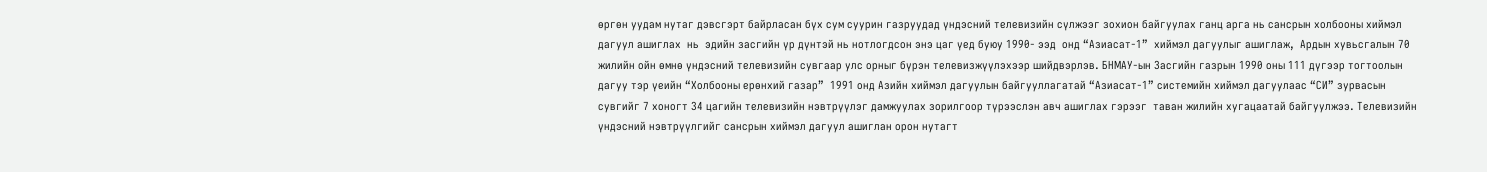өргөн уудам нутаг дэвсгэрт байрласан бүх сум суурин газруудад үндэсний телевизийн сүлжээг зохион байгуулах ганц арга нь сансрын холбооны хиймэл дагуул ашиглах  нь  эдийн засгийн үр дүнтэй нь нотлогдсон энэ цаг үед буюу 1990- ээд  онд “Азиасат-1”  хиймэл дагуулыг ашиглаж,  Ардын хувьсгалын 70  жилийн ойн өмнө үндэсний телевизийн сувгаар улс орныг бүрэн телевизжүүлэхээр шийдвэрлэв. БНМАУ-ын Засгийн газрын 1990 оны 111 дүгээр тогтоолын дагуу тэр үеийн “Холбооны ерөнхий газар”  1991 онд Азийн хиймэл дагуулын байгууллагатай “Азиасат-1” системийн хиймэл дагуулаас “СИ” зурвасын сувгийг 7 хоногт 34 цагийн телевизийн нэвтрүүлэг дамжуулах зорилгоор түрээслэн авч ашиглах гэрээг  таван жилийн хугацаатай байгуулжээ. Телевизийн үндэсний нэвтрүүлгийг сансрын хиймэл дагуул ашиглан орон нутагт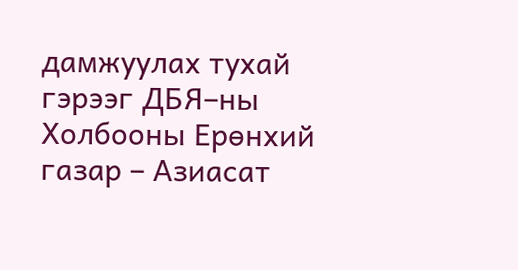дамжуулах тухай гэрээг ДБЯ–ны Холбооны Ерөнхий газар – Азиасат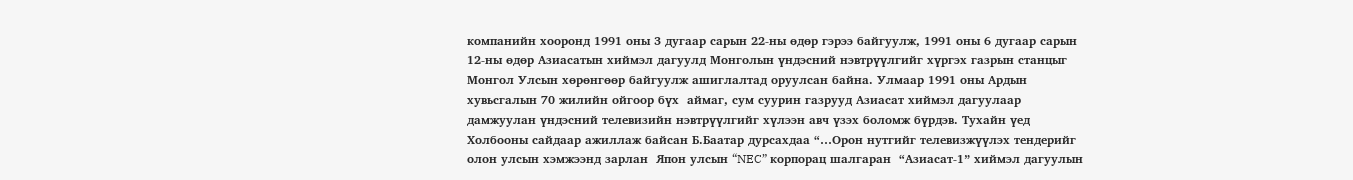компанийн хооронд 1991 оны 3 дугаар сарын 22-ны өдөр гэрээ байгуулж, 1991 оны 6 дугаар сарын 12-ны өдөр Азиасатын хиймэл дагуулд Монголын үндэсний нэвтрүүлгийг хүргэх газрын станцыг Монгол Улсын хөрөнгөөр байгуулж ашиглалтад оруулсан байна. Улмаар 1991 оны Ардын хувьсгалын 70 жилийн ойгоор бүх  аймаг, сум суурин газрууд Азиасат хиймэл дагуулаар дамжуулан үндэсний телевизийн нэвтрүүлгийг хүлээн авч үзэх боломж бүрдэв. Тухайн үед Холбооны сайдаар ажиллаж байсан Б.Баатар дурсахдаа “…Орон нутгийг телевизжүүлэх тендерийг олон улсын хэмжээнд зарлан  Япон улсын “NEC” корпорац шалгаран  “Азиасат-1” хиймэл дагуулын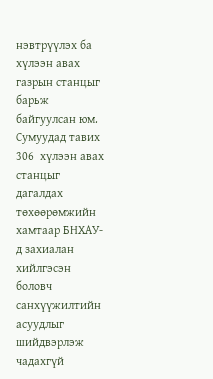нэвтрүүлэх ба хүлээн авах газрын станцыг барьж байгуулсан юм. Сумуудад тавих 306  хүлээн авах станцыг дагалдах төхөөрөмжийн хамтаар БНХАУ-д захиалан хийлгэсэн боловч санхүүжилтийн асуудлыг шийдвэрлэж чадахгүй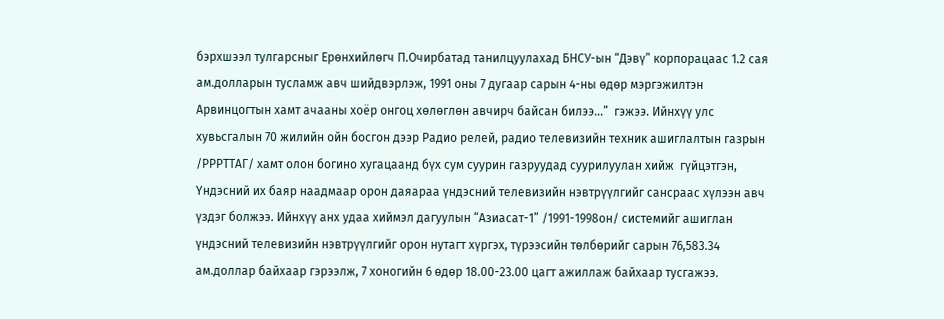бэрхшээл тулгарсныг Ерөнхийлөгч П.Очирбатад танилцуулахад БНСУ-ын “Дэвү” корпорацаас 1.2 сая  ам.долларын тусламж авч шийдвэрлэж, 1991 оны 7 дугаар сарын 4-ны өдөр мэргэжилтэн Арвинцогтын хамт ачааны хоёр онгоц хөлөглөн авчирч байсан билээ…”  гэжээ. Ийнхүү улс   хувьсгалын 70 жилийн ойн босгон дээр Радио релей, радио телевизийн техник ашиглалтын газрын /РРРТТАГ/ хамт олон богино хугацаанд бүх сум суурин газруудад суурилуулан хийж  гүйцэтгэн, Үндэсний их баяр наадмаар орон даяараа үндэсний телевизийн нэвтрүүлгийг сансраас хүлээн авч үздэг болжээ. Ийнхүү анх удаа хиймэл дагуулын “Азиасат-1” /1991-1998он/ системийг ашиглан үндэсний телевизийн нэвтрүүлгийг орон нутагт хүргэх, түрээсийн төлбөрийг сарын 76,583.34 ам.доллар байхаар гэрээлж, 7 хоногийн 6 өдөр 18.00-23.00 цагт ажиллаж байхаар тусгажээ.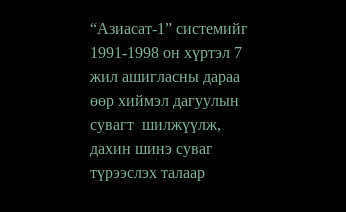“Азиасат-1” системийг 1991-1998 он хүртэл 7 жил ашигласны дараа өөр хиймэл дагуулын сувагт  шилжүүлж, дахин шинэ суваг түрээслэх талаар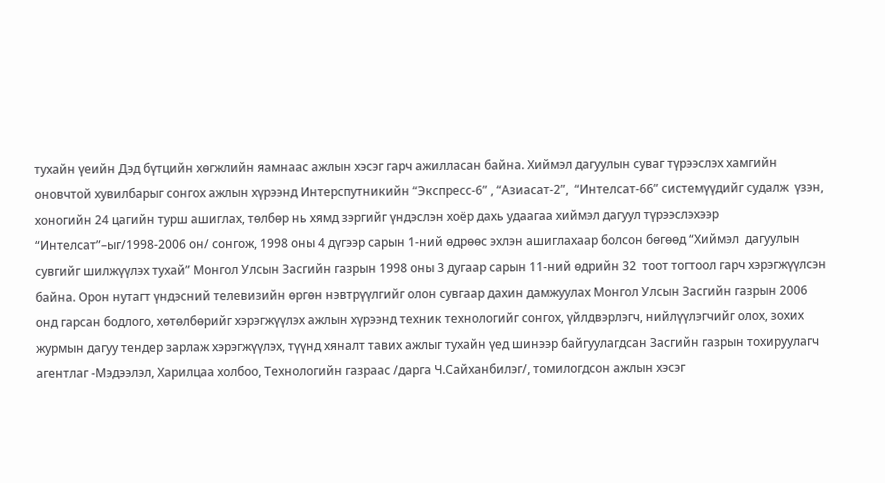тухайн үеийн Дэд бүтцийн хөгжлийн яамнаас ажлын хэсэг гарч ажилласан байна. Хиймэл дагуулын суваг түрээслэх хамгийн оновчтой хувилбарыг сонгох ажлын хүрээнд Интерспутникийн “Экспресс-6” , “Азиасат-2”,  “Интелсат-66” системүүдийг судалж  үзэн, хоногийн 24 цагийн турш ашиглах, төлбөр нь хямд зэргийг үндэслэн хоёр дахь удаагаа хиймэл дагуул түрээслэхээр “Интелсат”–ыг/1998-2006 он/ сонгож, 1998 оны 4 дүгээр сарын 1-ний өдрөөс эхлэн ашиглахаар болсон бөгөөд “Хиймэл  дагуулын сувгийг шилжүүлэх тухай” Монгол Улсын Засгийн газрын 1998 оны 3 дугаар сарын 11-ний өдрийн 32  тоот тогтоол гарч хэрэгжүүлсэн байна. Орон нутагт үндэсний телевизийн өргөн нэвтрүүлгийг олон сувгаар дахин дамжуулах Монгол Улсын Засгийн газрын 2006 онд гарсан бодлого, хөтөлбөрийг хэрэгжүүлэх ажлын хүрээнд техник технологийг сонгох, үйлдвэрлэгч, нийлүүлэгчийг олох, зохих журмын дагуу тендер зарлаж хэрэгжүүлэх, түүнд хяналт тавих ажлыг тухайн үед шинээр байгуулагдсан Засгийн газрын тохируулагч агентлаг -Мэдээлэл, Харилцаа холбоо, Технологийн газраас /дарга Ч.Сайханбилэг/, томилогдсон ажлын хэсэг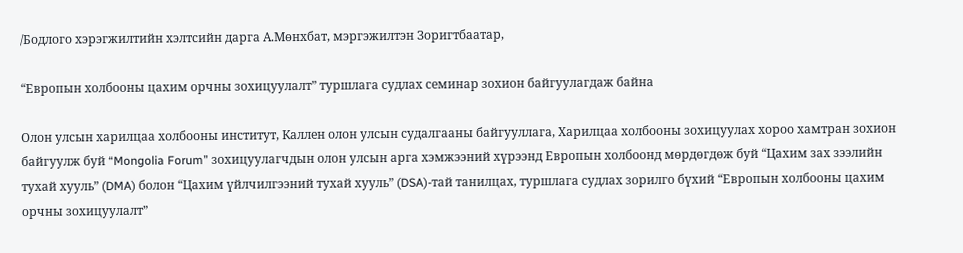/Бодлого хэрэгжилтийн хэлтсийн дарга А.Мөнхбат, мэргэжилтэн Зоригтбаатар,

“Европын холбооны цахим орчны зохицуулалт” туршлага судлах семинар зохион байгуулагдаж байна

Олон улсын харилцаа холбооны институт, Каллен олон улсын судалгааны байгууллага, Харилцаа холбооны зохицуулах хороо хамтран зохион байгуулж буй “Mongolia Forum” зохицуулагчдын олон улсын арга хэмжээний хүрээнд Европын холбоонд мөрдөгдөж буй “Цахим зах зээлийн тухай хууль” (DMA) болон “Цахим үйлчилгээний тухай хууль” (DSA)-тай танилцах, туршлага судлах зорилго бүхий “Европын холбооны цахим орчны зохицуулалт”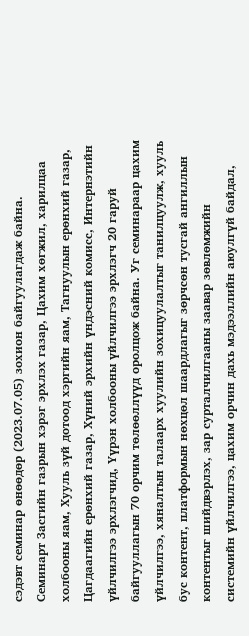сэдэвт семинар өнөөдөр (2023.07.05) зохион байгуулагдаж байна. Семинарт Засгийн газрын хэрэг эрхлэх газар, Цахим хөгжил, харилцаа холбооны яам, Хууль зүй дотоод хэргийн яам, Тагнуулын ерөнхий газар, Цагдаагийн ерөнхий газар, Хүний эрхийн үндэсний комисс, Интернэтийн үйлчилгээ эрхлэгчид, Үүрэн холбооны үйлчилгээ эрхлэгч 20 гаруй байгууллагын 70 орчим төлөөллүүд оролцож байна. Уг семинараар цахим үйлчилгээ, хяналтын талаарх хуулийн зохицуулалтыг танилцуулж, хууль бус контент, платформын нөхцөл шаардлагыг зөрчсөн тусгай ангиллын контентыг шийдвэрлэх, зар сурталчилгааны заавар зөвлөмжийн системийн үйлчилгээ, цахим орчин дахь мэдээллийн аюулгүй байдал,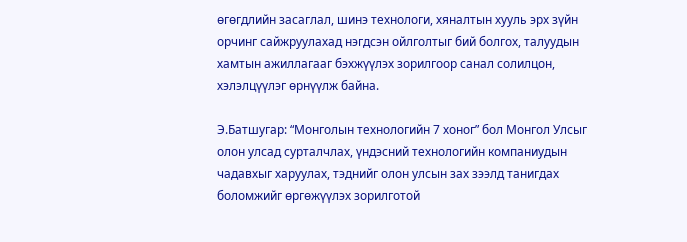өгөгдлийн засаглал, шинэ технологи, хяналтын хууль эрх зүйн орчинг сайжруулахад нэгдсэн ойлголтыг бий болгох, талуудын хамтын ажиллагааг бэхжүүлэх зорилгоор санал солилцон, хэлэлцүүлэг өрнүүлж байна.

Э.Батшугар: “Монголын технологийн 7 хоног” бол Монгол Улсыг олон улсад сурталчлах, үндэсний технологийн компаниудын чадавхыг харуулах, тэднийг олон улсын зах зээлд танигдах боломжийг өргөжүүлэх зорилготой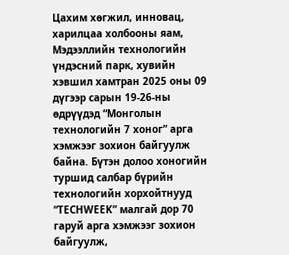Цахим хөгжил, инновац, харилцаа холбооны яам, Мэдээллийн технологийн үндэсний парк, хувийн хэвшил хамтран 2025 оны 09 дүгээр сарын 19-26-ны өдрүүдэд “Монголын технологийн 7 хоног” арга хэмжээг зохион байгуулж байна. Бүтэн долоо хоногийн туршид салбар бүрийн технологийн хорхойтнууд “TECHWEEK” малгай дор 70 гаруй арга хэмжээг зохион байгуулж,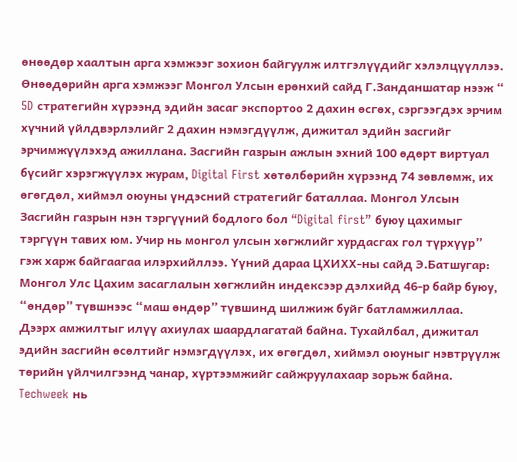өнөөдөр хаалтын арга хэмжээг зохион байгуулж илтгэлүүдийг хэлэлцүүллээ. Өнөөдөрийн арга хэмжээг Монгол Улсын ерөнхий сайд Г.Занданшатар нээж “ 5D стратегийн хүрээнд эдийн засаг экспортоо 2 дахин өсгөх, сэргээгдэх эрчим хүчний үйлдвэрлэлийг 2 дахин нэмэгдүүлж, дижитал эдийн засгийг эрчимжүүлэхэд ажиллана. Засгийн газрын ажлын эхний 100 өдөрт виртуал бүсийг хэрэгжүүлэх журам, Digital First хөтөлбөрийн хүрээнд 74 зөвлөмж, их өгөгдөл, хиймэл оюуны үндэсний стратегийг баталлаа. Монгол Улсын Засгийн газрын нэн тэргүүний бодлого бол “Digital first” буюу цахимыг тэргүүн тавих юм. Учир нь монгол улсын хөгжлийг хурдасгах гол түрхүүр” гэж харж байгаагаа илэрхийллээ. Үүний дараа ЦХИХХ-ны сайд Э.Батшугар: Монгол Улс Цахим засаглалын хөгжлийн индексээр дэлхийд 46-р байр буюу, “өндөр” түвшнээс “маш өндөр” түвшинд шилжиж буйг батламжиллаа. Дээрх амжилтыг илүү ахиулах шаардлагатай байна. Тухайлбал, дижитал эдийн засгийн өсөлтийг нэмэгдүүлэх, их өгөгдөл, хиймэл оюуныг нэвтрүүлж төрийн үйлчилгээнд чанар, хүртээмжийг сайжруулахаар зорьж байна. Techweek нь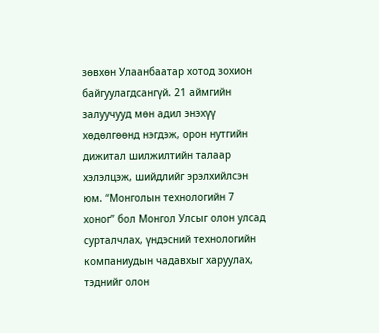зөвхөн Улаанбаатар хотод зохион байгуулагдсангүй. 21 аймгийн залуучууд мөн адил энэхүү хөдөлгөөнд нэгдэж, орон нутгийн дижитал шилжилтийн талаар хэлэлцэж, шийдлийг эрэлхийлсэн юм. “Монголын технологийн 7 хоног” бол Монгол Улсыг олон улсад сурталчлах, үндэсний технологийн компаниудын чадавхыг харуулах, тэднийг олон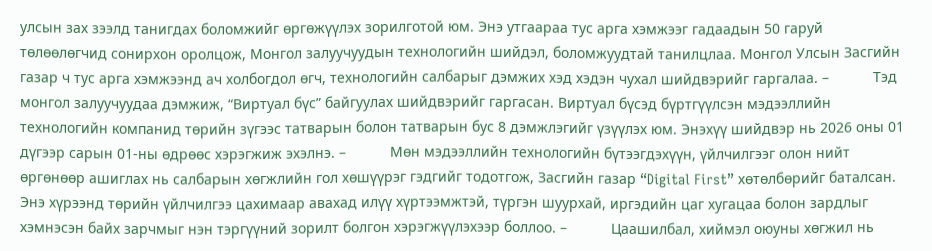улсын зах зээлд танигдах боломжийг өргөжүүлэх зорилготой юм. Энэ утгаараа тус арга хэмжээг гадаадын 50 гаруй төлөөлөгчид сонирхон оролцож, Монгол залуучуудын технологийн шийдэл, боломжуудтай танилцлаа. Монгол Улсын Засгийн газар ч тус арга хэмжээнд ач холбогдол өгч, технологийн салбарыг дэмжих хэд хэдэн чухал шийдвэрийг гаргалаа. –           Тэд монгол залуучуудаа дэмжиж, “Виртуал бүс” байгуулах шийдвэрийг гаргасан. Виртуал бүсэд бүртгүүлсэн мэдээллийн технологийн компанид төрийн зүгээс татварын болон татварын бус 8 дэмжлэгийг үзүүлэх юм. Энэхүү шийдвэр нь 2026 оны 01 дүгээр сарын 01-ны өдрөөс хэрэгжиж эхэлнэ. –           Мөн мэдээллийн технологийн бүтээгдэхүүн, үйлчилгээг олон нийт өргөнөөр ашиглах нь салбарын хөгжлийн гол хөшүүрэг гэдгийг тодотгож, Засгийн газар “Digital First” хөтөлбөрийг баталсан. Энэ хүрээнд төрийн үйлчилгээ цахимаар авахад илүү хүртээмжтэй, түргэн шуурхай, иргэдийн цаг хугацаа болон зардлыг хэмнэсэн байх зарчмыг нэн тэргүүний зорилт болгон хэрэгжүүлэхээр боллоо. –           Цаашилбал, хиймэл оюуны хөгжил нь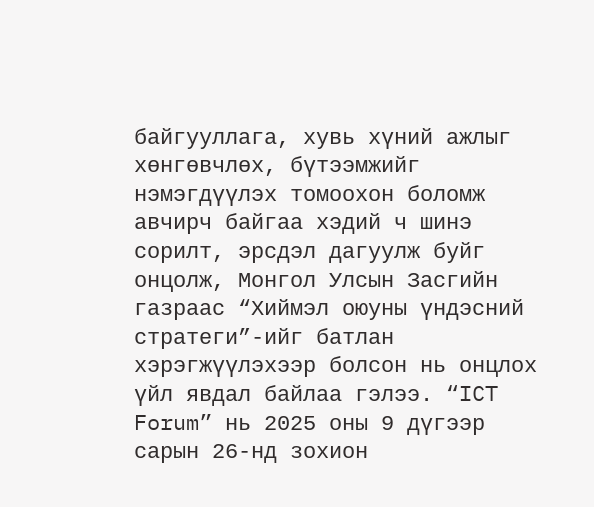байгууллага, хувь хүний ажлыг хөнгөвчлөх, бүтээмжийг нэмэгдүүлэх томоохон боломж авчирч байгаа хэдий ч шинэ сорилт, эрсдэл дагуулж буйг онцолж, Монгол Улсын Засгийн газраас “Хиймэл оюуны үндэсний стратеги”-ийг батлан хэрэгжүүлэхээр болсон нь онцлох үйл явдал байлаа гэлээ. “ICT Forum” нь 2025 оны 9 дүгээр сарын 26-нд зохион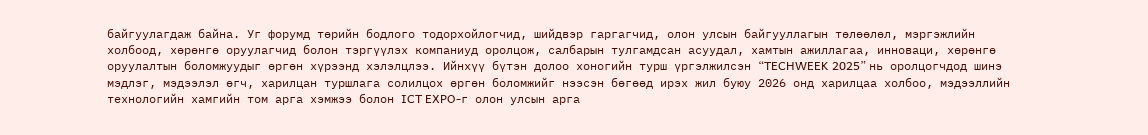байгуулагдаж байна. Уг форумд төрийн бодлого тодорхойлогчид, шийдвэр гаргагчид, олон улсын байгууллагын төлөөлөл, мэргэжлийн холбоод, хөрөнгө оруулагчид болон тэргүүлэх компаниуд оролцож, салбарын тулгамдсан асуудал, хамтын ажиллагаа, инноваци, хөрөнгө оруулалтын боломжуудыг өргөн хүрээнд хэлэлцлээ. Ийнхүү бүтэн долоо хоногийн турш үргэлжилсэн “TECHWEEK 2025” нь оролцогчдод шинэ мэдлэг, мэдээлэл өгч, харилцан туршлага солилцох өргөн боломжийг нээсэн бөгөөд ирэх жил буюу 2026 онд харилцаа холбоо, мэдээллийн технологийн хамгийн том арга хэмжээ болон ICT EXPO-г олон улсын арга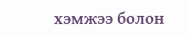хэмжээ болон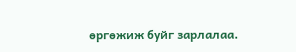өргөжиж буйг зарлалаа.